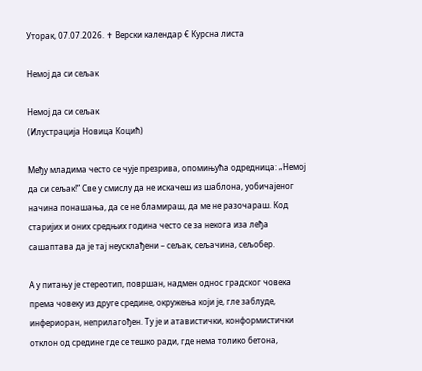Уторак, 07.07.2026. ✝ Верски календар € Курсна листа

Немој да си сељак

Немој да си сељак
(Илустрација Новица Коцић)

Међу младима често се чује презрива, опомињућа одредница: „Немој да си сељак!” Све у смислу да не искачеш из шаблона, уобичајеног начина понашања, да се не бламираш, да ме не разочараш. Код старијих и оних средњих година често се за некога иза леђа сашаптава да је тај неусклађени – сељак, сељачина, сељобер.

А у питању је стереотип, површан, надмен однос градског човека према човеку из друге средине, окружења који је, гле заблуде, инфериоран, неприлагођен. Ту је и атавистички, конформистички отклон од средине где се тешко ради, где нема толико бетона,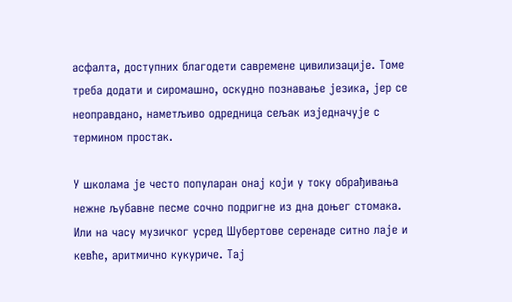асфалта, доступних благодети савремене цивилизације. Томе треба додати и сиромашно, оскудно познавање језика, јер се неоправдано, наметљиво одредница сељак изједначује с термином простак.

У школама је често популаран онај који у току обрађивања нежне љубавне песме сочно подригне из дна доњег стомака. Или на часу музичког усред Шубертове серенаде ситно лаје и кевће, аритмично кукуриче. Тај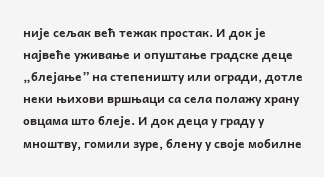није сељак већ тежак простак. И док је највеће уживање и опуштање градске деце „блејање” на степеништу или огради, дотле неки њихови вршњаци са села полажу храну овцама што блеје. И док деца у граду у мноштву, гомили зуре, блену у своје мобилне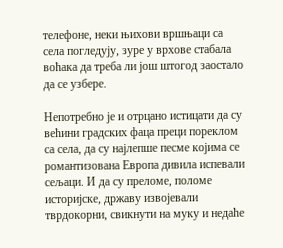телефоне, неки њихови вршњаци са села погледују, зуре у врхове стабала воћака да треба ли још штогод заостало да се узбере.

Непотребно је и отрцано истицати да су већини градских фаца преци пореклом са села, да су најлепше песме којима се романтизована Европа дивила испевали сељаци. И да су преломе, поломе историјске, државу извојевали тврдокорни, свикнути на муку и недаће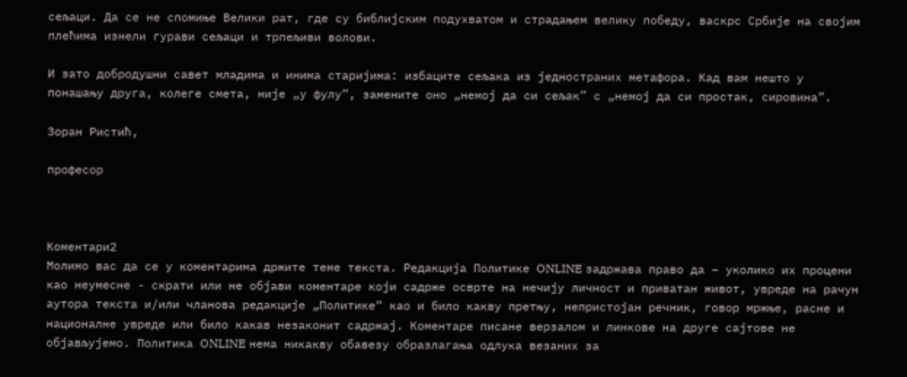сељаци. Да се не спомиње Велики рат, где су библијским подухватом и страдањем велику победу, васкрс Србије на својим плећима изнели гурави сељаци и трпељиви волови.

И зато добродушни савет младима и инима старијима: избаците сељака из једностраних метафора. Кад вам нешто у понашању друга, колеге смета, није „у фулу”, замените оно „немој да си сељак” с „немој да си простак, сировина”.

Зоран Ристић,

професор



Коментари2
Молимо вас да се у коментарима држите теме текста. Редакција Политике ONLINE задржава право да – уколико их процени као неумесне - скрати или не објави коментаре који садрже осврте на нечију личност и приватан живот, увреде на рачун аутора текста и/или чланова редакције „Политике“ као и било какву претњу, непристојан речник, говор мржње, расне и националне увреде или било какав незаконит садржај. Коментаре писане верзалом и линкове на друге сајтове не објављујемо. Политика ONLINE нема никакву обавезу образлагања одлука везаних за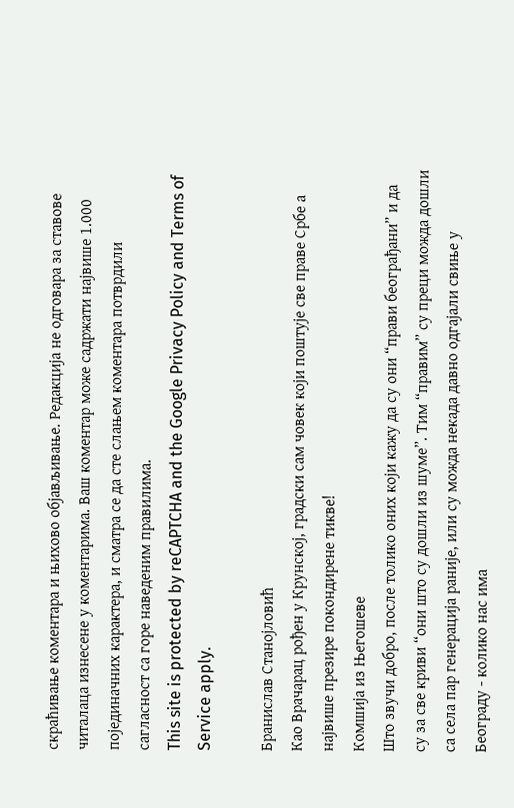скраћивање коментара и њихово објављивање. Редакција не одговара за ставове читалаца изнесене у коментарима. Ваш коментар може садржати највише 1.000 појединачних карактера, и сматра се да сте слањем коментара потврдили сагласност са горе наведеним правилима.
This site is protected by reCAPTCHA and the Google Privacy Policy and Terms of Service apply.

Бранислав Станојловић
Као Врачарац рођен у Крунској, градски сам човек који поштује све праве Србе а највише презире покондирене тикве!
Комшија из Његошеве
Што звучи добро, после толико оних који кажу да су они “прави београђани” и да су за све криви “они што су дошли из шуме”. Тим “правим” су преци можда дошли са села пар генерација раније, или су можда некада давно одгајали свиње у Београду - колико нас има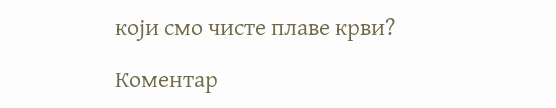који смо чисте плаве крви?

Комeнтар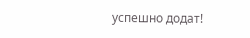успeшно додат!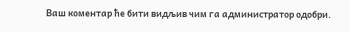Ваш комeнтар ћe бити видљив чим га администратор одобри.